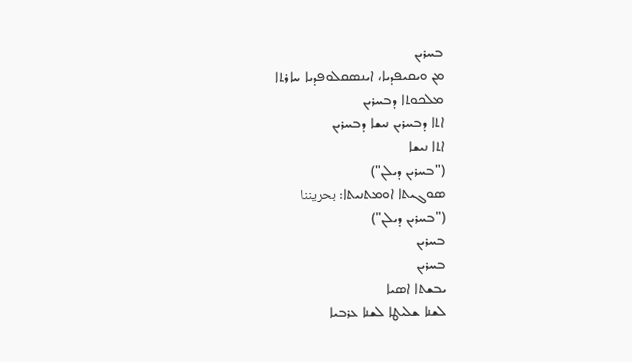ܒܚܪܝܢ
ܡܢ ܘܝܩܝܦܕܝܐ، ܐܝܢܣܩܠܘܦܕܝܐ ܚܐܪܬܐ
ܡܠܟܘܬܐ ܕܒܚܪܝܢ
ܐܬܐ ܕܒܚܪܝܢ ܢܝܫܐ ܕܒܚܪܝܢ
ܐܬܐ ܢܝܫܐ
("ܒܚܪܝܢ ܕܝܠܢ")
ܣܘܓܝܬܐ ܐܘܡܬܢܝܬܐ: بحريننا
("ܒܚܪܝܢ ܕܝܠܢ")
ܒܚܪܝܢ
ܒܚܪܝܢ
ܝܒܫܬܐ ܐܣܝܐ
ܠܫܢܐ ܫܠܝܛܐ ܠܫܢܐ ܥܪܒܝܐ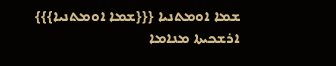ܫܡܐ ܐܘܡܬܢܝܐ {{{ܫܡܐ ܐܘܡܬܢܝܐ}}}
ܐܪܫܟܝܬܐ ܡܢܐܡܐ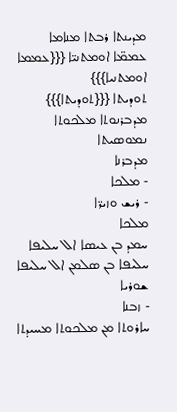ܡܕܝܢܬܐ ܪܒܬܐ ܡܢܐܡܐ
ܥܡܡ̈ܐ ܐܘܡܬܢܝ̈ܐ {{{ܥܡܡܐ ܐܘܡܬܢܝܐ}}}
ܬܘܕܝܬܐ {{{ܬܘܕܝܬܐ}}}
ܡܕܒܪܢܘܬܐ ܡܠܟܘܬܐ ܢܡܘܣܝܬܐ
ܡܕܒܪܢܐ
- ܡܠܟܐ
- ܪܝܫ ܘܙܝܪ̈ܐ
ܡܠܟܐ
ܚܡܕ ܒܢ ܥܝܣܐ ܐܠ ܚܠܝܦܐ
ܚܠܝܦܐ ܒܢ ܣܠܡܢ ܐܠ ܚܠܝܦܐ
ܫܘܪܝܐ
- ܙܒܢܐ
ܚܐܪܘܬܐ ܡܢ ܡܠܟܘܬܐ ܡܚܝܕܬܐ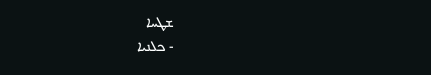ܫܛܚܐ
- ܟܠܢܝܐ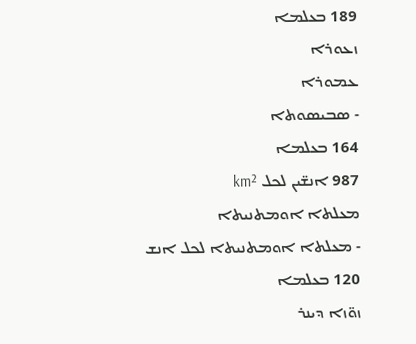189 ܒܥܠܡܐ
ܙܥܘܪܐ
ܥܡܘܪܐ
- ܣܒܝܣܘܬܐ
164 ܒܥܠܡܐ
987 ܐܢܫ̈ܝܢ ܠܟܠ km²
ܡܥܠܬܐ ܐܘܡܬܢܝܬܐ
- ܡܥܠܬܐ ܐܘܡܬܢܝܬܐ ܠܟܠ ܐܢܫ
120 ܒܥܠܡܐ
ܙܘ̈ܙܐ ܕܝܢܪ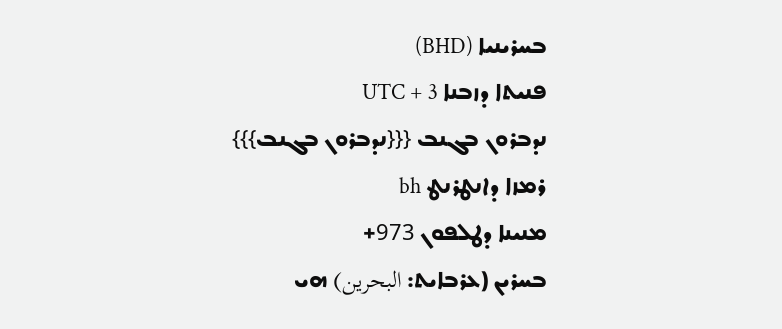ܒܚܪܝܢܝܐ (BHD)
ܦܢܝܬܐ ܕܙܒܢܐ UTC + 3
ܢܕܒܪܘܢ ܒܓܢܒ {{{ܢܕܒܪܘܢ ܒܓܢܒ}}}
ܪܡܙܐ ܕܐܢܛܪܢܛ bh
ܡܢܝܢܐ ܕܛܠܦܘܢ 973+
ܒܚܪܝܢ (ܥܪܒܐܝܬ: البحرين) ܗܝ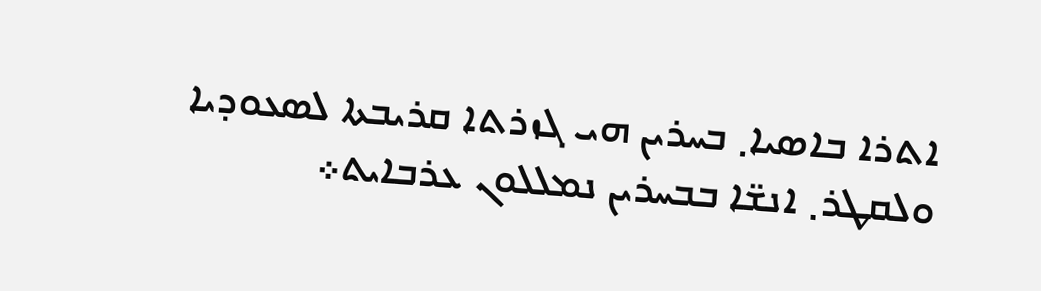ܐܬܪܐ ܒܐܣܝܐ܂ ܒܚܪܝܢ ܗܝ ܓܙܪܬܐ ܩܪܝܒܬܐ ܠܣܥܘܕܝܐ ܘܠܩܛܪ܂ ܐܢܫ̈ܐ ܒܒܚܪܝܢ ܢܡܠܠܘܢ ܥܪܒܐܝܬ܀